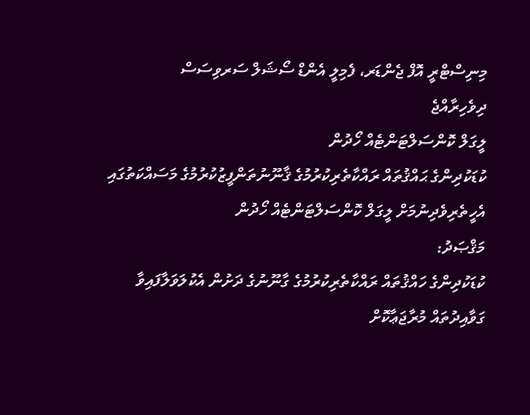މިނިސްޓްރީ އޮފް ޖެންޑަރ، ފެމިލީ އެންޑް ސޯޝަލް ސަރވިސަސް
ދިވެހިރާއްޖެ
ލީގަލް ކޮންސަލްޓަންޓެއް ހޯދުން
ކުޑަކުދިންގެ ޙައްޤުތައް ރައްކާތެރިކުރުމުގެ ޤާނޫނުތަންފީޒުކުރުމުގެ މަސައްކަތުގައި އެހީތެރިވެދިނުމަށް ލީގަލް ކޮންސަލްޓަންޓެއް ހޯދުން
މަޤްޞަދު:
ކުޑަކުދިންގެ ހައްޤުތައް ރައްކާތެރިކުރުމުގެ ގާނޫނުގެ ދަށުން އެކުލަވަލާފައިވާ ގަވާއިދުތައް މުރާޖަޢާކޮށް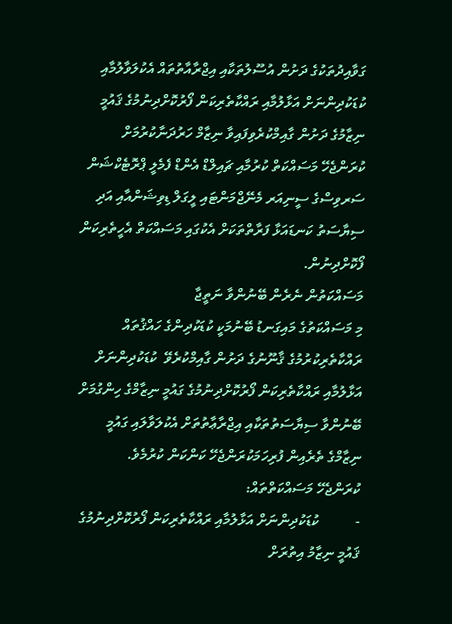ގަވާއިދުތަކުގެ ދަށުން އުސޫލުތަކާއި އިޖްރާއާތުތައް އެކުލަވާލުމާއި ކުޑަކުދިންނަށް އަޅާލުމާއި ރައްކާތެރިކަން ފޯރުކޮށްދިނުމުގެ ޤައުމީ ނިޒާމުގެ ދަށުން ގާއިމްކުރެވިފައިވާ ނިޒާމް ހަރުދަނާކުރުމަށް ކުރަންޖެހޭ މަސައްކަތް ކުރުމާއި ޗައިލްޑް އެންޑް ފެމެލީ ޕްރޮޓެކްޝަން ސަރވިސްގެ ސީނިއަރ މެނޭޖްމަންޓައި ލީގަލް ޑިވިޝަންއާއި އަދި ސިޔާސަތު ކަނޑައަޅާ ފަރާތްތަކަށް އެކުގައި މަސައްކަތް އެހީތެރިކަން ފޯކޮށްދިނުން.
މަސައްކަތުން ނެރެން ބޭނުންވާ ނަތީޖާ
މި މަސައްކަތުގެ މައިގަނޑު ބޭނުމަކީ ކުޑަކުދިންގެ ހައްޤުތައް ރައްކާތެރިކުރުމުގެ ޤާނޫނުގެ ދަށުން ގާއިމްކުރެވޭ  ކުޑަކުދިންނަށް އަޅާލުމާއި ރައްކާތެރިކަން ފޯރުކޮށްދިނުމުގެ ގައުމީ ނިޒާމްގެ ހިންގުމަށް ބޭނުންވާ ސިޔާސަތުތަކާއި އިޖްރާޢާތުތަށް އެކުލަވާލައި ގައުމީ ނިޒާމްގެ ތެރެއިން ފުރިހަމަކުރަންޖެހޭ ކަންކަން ކުރުމެވެ.
ކުރަންޖެހޭ މަސައްކަތްތައް:
-          ކުޑަކުދިންނަށް އަޅާލުމާއި ރައްކާތެރިކަން ފޯރުކޮށްދިނުމުގެ ޤައުމީ ނިޒާމު އިތުރަށް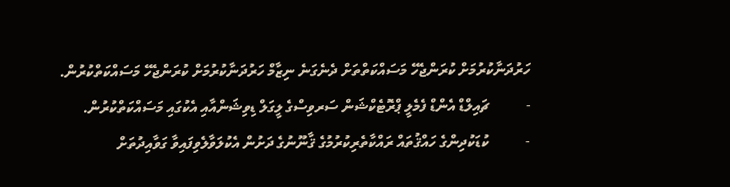ހަރުދަނާކުރުމަށް ކުރަންޖެހޭ މަސައްކަތްތަށް ދެނެގަނެ ނިޒާމް ހަރުދަނާކުރުމަށް ކުރަންޖެހޭ މަސައްކަތްކުރުން.
-          ޗައިލްޑް އެންޑް ފެމެލީ ޕްރޮޓެކްޝަން ސަރވިސްގެ ލީގަލް ޑިވިޝަންއާއި އެކުގައި މަސައްކަތްކުރުން.
-          ކުޑަކުދިންގެ ހައްޤުތައް ރައްކާތެރިކުރުމުގެ ޤާނޫނުގެ ދަށުން އެކުލަވާލެވިފައިވާ ގަވާއިދުތަށް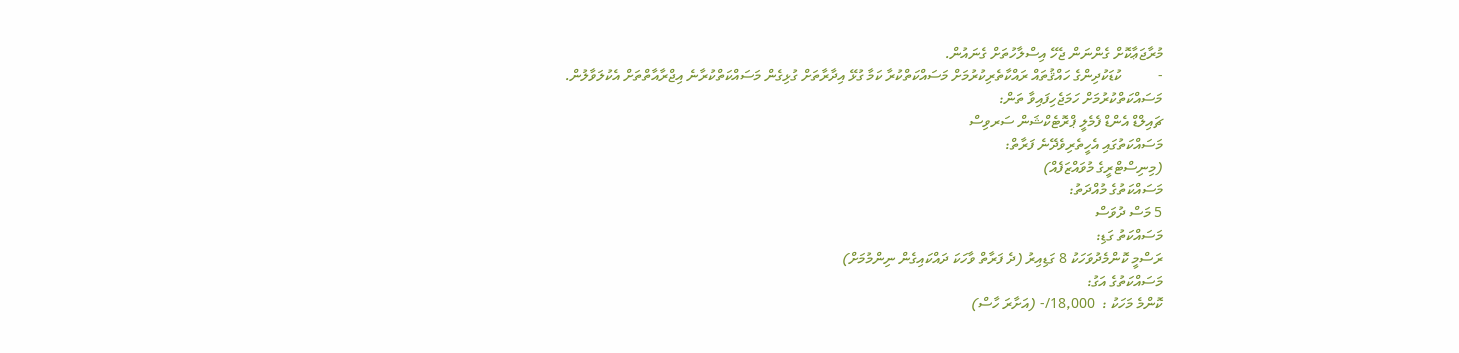މުރާޖަޢާކޮށް ގެންނަން ޖެހޭ އިސްލާހުތަށް ގެނައުން.
-          ކުޑަކުދިންގެ ހައްޤުތައް ރައްކާތެރިކުރުމަށް މަސައްކަތްކުރާ ކަމާ ގުޅޭ އިދާރާތަށް ގުޅިގެން މަސައްކަތްކުރާނެ އިޖްރާއާތްތަށް އެކުލަވާލުން.
މަސައްކަތްކުރުމަށް ހަމަޖެހިފައިވާ ތަން:
ޗައިލްޑް އެންޑް ފެމެލީ ޕްރޮޓެކްޝަން ސަރވިސް
މަސައްކަތުގައި އެހީތެރިވެދޭނެ ފަރާތް:
(މިނިސްޓްރީގެ މުވައްޒަފެއް)
މަސައްކަތުގެ މުއްދަތު:
5 މަސް ދުވަސް
މަސައްކަތު ގަޑި:
ރަސްމީ ކޮންމެދުވަހަކު 8 ގަޑިއިރު (ދެ ފަރާތް ވާހަކަ ދައްކައިގެން ނިންމުމަށް)
މަސައްކަތުގެ އަގު:
ކޮންމެ މަހަކު :  18,000/- (އަށާރަ ހާސް)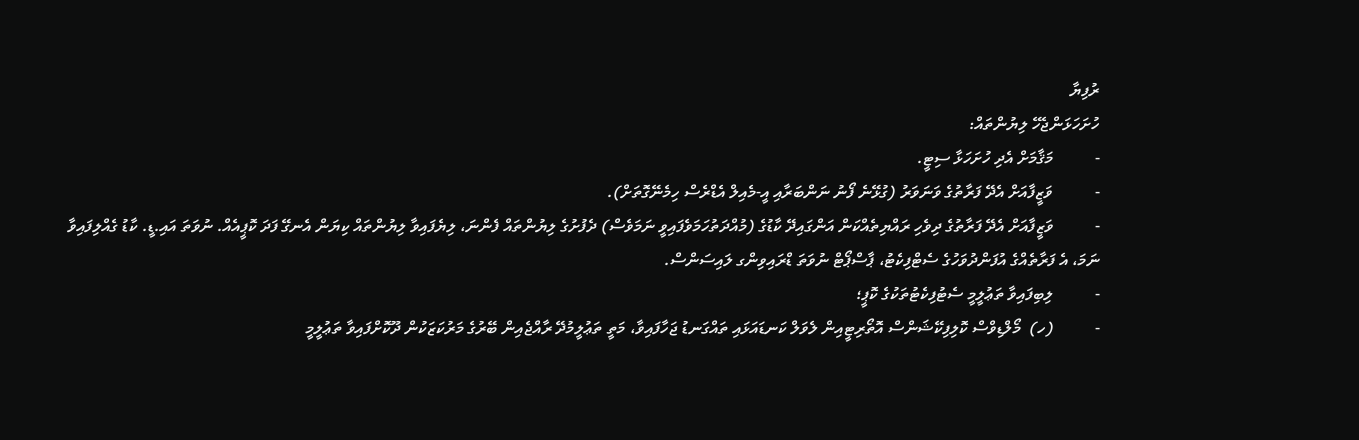ރުފިޔާ
ހުށަހަޅަންޖެހޭ ލިޔުންތައް:
-          މަޤާމަށް އެދި ހުށަހަޅާ ސިޓީ.
-          ވަޒީފާއަށް އެދޭ ފަރާތުގެ ވަނަވަރު (ގުޅޭނެ ފޯނު ނަންބަރާއި އީ-މެއިލް އެޑްރެސް ހިމެނޭގޮތަށް).
-          ވަޒީފާއަށް އެދޭ ފަރާތުގެ ދިވެހި ރައްޔިތެއްކަން އަންގައިދޭ ކާޑުގެ (މުއްދަތުހަމަވެފައިވީ ނަމަވެސް) ދެފުށުގެ ލިޔުންތައް ފެންނަ، ލިޔެފައިވާ ލިޔުންތައް ކިޔަން އެނގޭ ފަދަ ކޮޕީއެއް. ނުވަތަ އައި.ޑީ. ކާޑު ގެއްލިފައިވާ ނަމަ، އެ ފަރާތެއްގެ އުފަންދުވަހުގެ ސެޓްފިކެޓު، ޕާސްޕޯޓް ނުވަތަ ޑްރައިވިންގ ލައިސަންސް.
-          ލިބިފައިވާ ތަޢުލީމީ ސެޓުފިކެޓުތަކުގެ ކޮޕީ؛
-          (ހ)  މޯލްޑިވްސް ކޮލިފިކޭޝަންސް އޮތޯރިޓީއިން ލެވަލް ކަނޑައަޅައި ތައްގަނޑު ޖަހާފައިވާ، މަތީ ތަޢުލީމުދޭ ރާއްޖެއިން ބޭރުގެ މަރުކަޒަކުން ދޫކޮށްފައިވާ ތަޢުލީމީ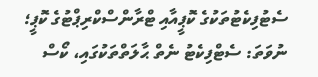ސެޓުފިކެޓުތަކުގެ ކޮޕީއާއި ޓްރާންސްކްރިޕްޓުގެ ކޮޕީ؛ ނުވަތަ: ސެޓްފިކެޓު ނެތް ޙާލަތްތަކުގައި، ކޯސް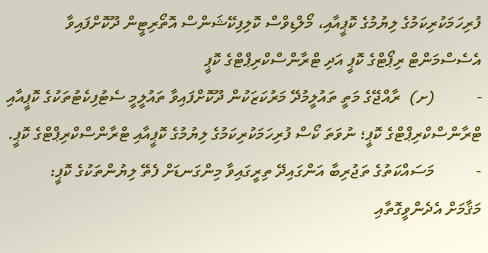ފުރިހަމަކުރިކަމުގެ ލިޔުމުގެ ކޮޕީއާއި، މޯލްޑިވްސް ކޮލިފިކޭޝަންސް އޮތޯރިޓީން ދޫކޮށްފައިވާ އެސެސްމަންޓް ރިޕޯޓްގެ ކޮޕީ އަދި ޓްރާންސްކްރިޕްޓްގެ ކޮޕީ
-          (ށ)  ރާއްޖޭގެ މަތީ ތައުލީމުދޭ މަރުކަޒަކުން ދޫކޮށްފައިވާ ތައުލީމީ ސެޓުފިކެޓުތަކުގެ ކޮޕީއާއި ޓްރާންސްކްރިޕްޓްގެ ކޮޕީ؛ ނުވަތަ ކޯސް ފުރިހަމަކުރިކަމުގެ ލިޔުމުގެ ކޮޕީއާއި ޓްރާންސްކްރިޕްޓްގެ ކޮޕީ.
-          މަސައްކަތުގެ ތަޖުރިބާ އަންގައިދޭ ތިރީގައިވާ މިންގަނޑަށް ފެތޭ ލިޔުންތަކުގެ ކޮޕީ:
މަޤާމަށް އެދެންވީގޮތާއި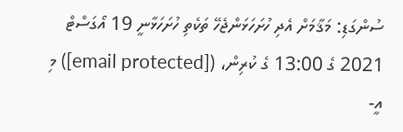ސުންގަޑި: މަޤާމަށް އެދި ހުށަހަޅަންޖެހޭ ތަކެތި ހުށަހަޅާނީ 19 އޯގަސްޓް 2021 ގެ 13:00 ގެ ކުރިން، ([email protected]) މި އީ-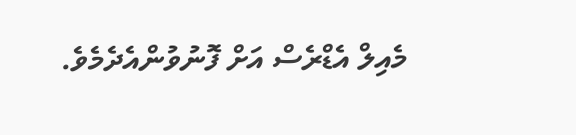މެއިލް އެޑްރެސް އަށް ފޮނުވުންއެދެމެވެ.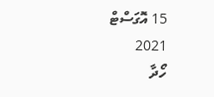15 އޮގަސްޓް 2021
ހޯދާ